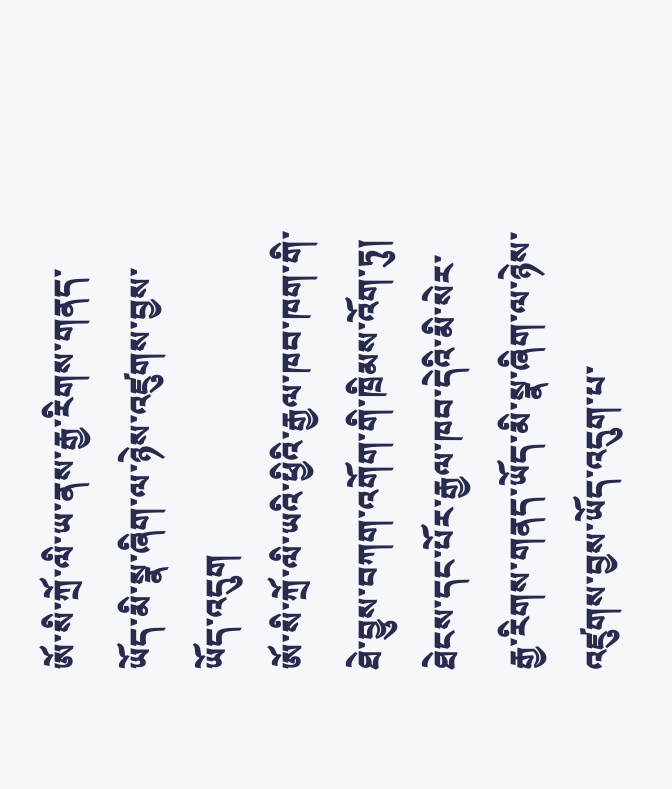ཨོ་སི་ཀྲོ་ལི་ཡ་ནས་རྒྱ་རིགས་གནད་ཡོད་མི་སྣ་ཞིག་ལ་ཉེས་འཛུགས་བྱས་ཡོད་འདུག
ཨོ་སི་ཀྲོ་ལི་ཡའི་ཕྱིའི་རྒྱལ་ཁབ་ཁག་གི་ཐེ་བྱུས་བཀག་འགོག་གི་ཁྲིམས་འོག་ཏུ། ཐེངས་དང་པོར་རྒྱལ་ཁབ་དེའི་མི་སེར་རྒྱ་རིགས་གནད་ཡོད་མི་སྣ་ཞིག་ལ་ཉེས་འཛུགས་བྱས་ཡོད་འདུག་པ་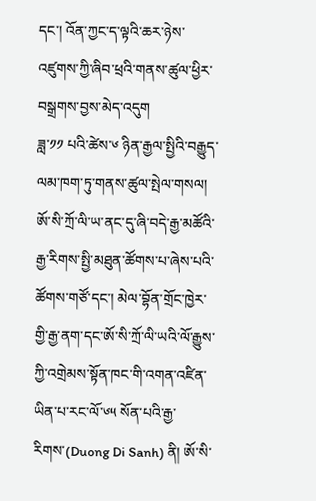དང་། འོན་ཀྱང་ད་ལྟའི་ཆར་ཉེས་འཛུགས་ཀྱི་ཞིབ་ཕྲའི་གནས་ཚུལ་ཕྱིར་བསྒྲགས་བྱས་མེད་འདུག
ཟླ་༡༡ པའི་ཚེས་༦ ཉིན་རྒྱལ་སྤྱིའི་བརྒྱུད་ལམ་ཁག་ཏུ་གནས་ཚུལ་སྤེལ་གསལ། ཨོ་སི་ཀྲོ་ལི་ཡ་ནང་དུ་ཞི་བདེ་རྒྱ་མཚོའི་རྒྱ་རིགས་སྤྱི་མཐུན་ཚོགས་པ་ཞེས་པའི་ཚོགས་གཙོ་དང་། མེལ་བྷོན་གྲོང་ཁྱེར་གྱི་རྒྱ་ནག་དང་ཨོ་སི་ཀྲོ་ལི་ཡའི་ལོ་རྒྱུས་ཀྱི་འགྲེམས་སྟོན་ཁང་གི་འགན་འཛིན་ཡིན་པ་རང་ལོ་༦༥ སོན་པའི་རྒྱ་རིགས་(Duong Di Sanh) ནི། ཨོ་སི་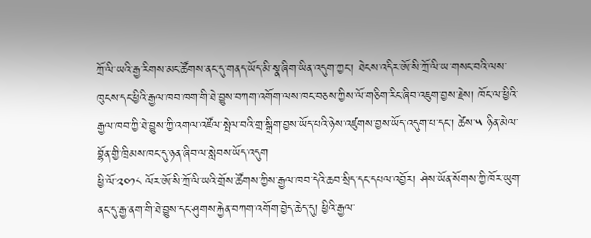ཀྲོ་ལི་ཡའི་རྒྱ་རིགས་མང་ཚོགས་ནང་དུ་གནད་ཡོད་མི་སྣ་ཞིག་ཡིན་འདུག་ཀྱང་། ཐེངས་འདིར་ཨོ་སི་ཀྲོ་ལི་ཡ་གསང་བའི་ལས་ཁུངས་དང་ཕྱིའི་རྒྱལ་ཁབ་ཁག་གི་ཐེ་བྱུས་བཀག་འགོག་ལས་ཁང་བཅས་ཀྱིས་ལོ་གཅིག་རིང་ཞིབ་འཇུག་བྱས་རྗེས། ཁོང་ལ་ཕྱིའི་རྒྱལ་ཁབ་ཀྱི་ཐེ་བྱུས་ཀྱི་འགལ་འཛོལ་སྤེལ་བའི་གྲ་སྒྲིག་བྱས་ཡོད་པའི་ཉེས་འཛུགས་བྱས་ཡོད་འདུག་པ་དང་། ཚེས་༥ ཉིན་མེལ་བྷོན་གྱི་ཁྲིམས་ཁང་དུ་ཉན་ཞིབ་ལ་སླེབས་ཡོད་འདུག
ཕྱི་ལོ་༢༠༡༨ ལོར་ཨོ་སི་ཀྲོ་ལི་ཡའི་གྲོས་ཚོགས་ཀྱིས་རྒྱལ་ཁབ་དེའི་ཆབ་སྲིད་དང་དཔལ་འབྱོར། ཤེས་ཡོན་སོགས་ཀྱི་ཁོར་ཡུག་ནང་དུ་རྒྱ་ནག་གི་ཐེ་བྱུས་དང་ཤུགས་རྐྱེན་བཀག་འགོག་བྱེད་ཆེད་དུ། ཕྱིའི་རྒྱལ་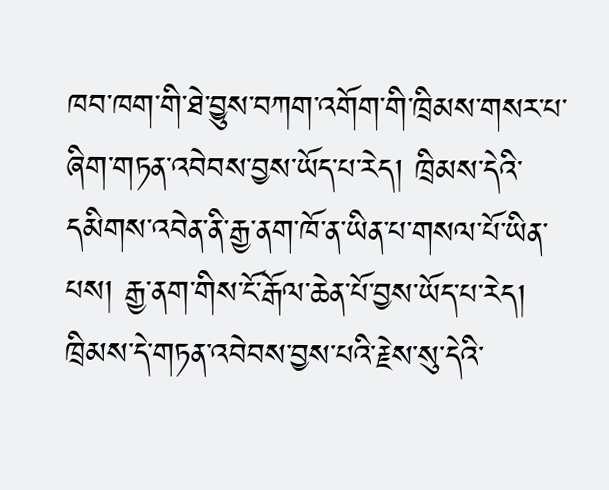ཁབ་ཁག་གི་ཐེ་བྱུས་བཀག་འགོག་གི་ཁྲིམས་གསར་པ་ཞིག་གཏན་འབེབས་བྱས་ཡོད་པ་རེད། ཁྲིམས་དེའི་དམིགས་འབེན་ནི་རྒྱ་ནག་ཁོ་ན་ཡིན་པ་གསལ་པོ་ཡིན་པས། རྒྱ་ནག་གིས་ངོ་རྒོལ་ཆེན་པོ་བྱས་ཡོད་པ་རེད། ཁྲིམས་དེ་གཏན་འབེབས་བྱས་པའི་རྗེས་སུ་དེའི་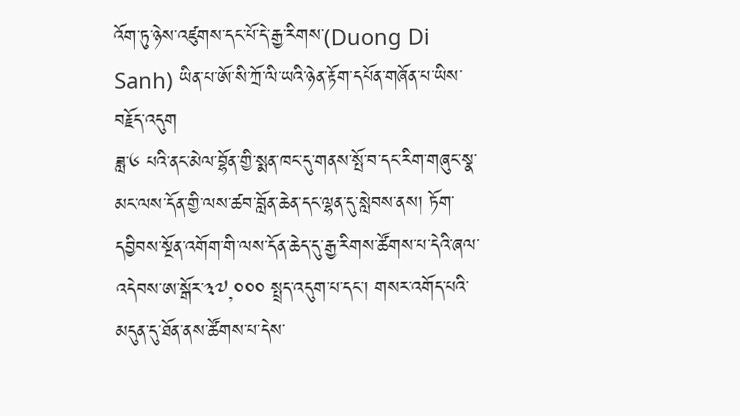འོག་ཏུ་ཉེས་འཛུགས་དང་པོ་དེ་རྒྱ་རིགས་(Duong Di Sanh) ཡིན་པ་ཨོ་སི་ཀྲོ་ལི་ཡའི་ཉེན་རྟོག་དཔོན་གཞོན་པ་ཡིས་བརྗོད་འདུག
ཟླ་༦ པའི་ནང་མེལ་བྷོན་གྱི་སྨན་ཁང་དུ་གནས་སྤོ་བ་དང་རིག་གཞུང་སྣ་མང་ལས་དོན་གྱི་ལས་ཚབ་བློན་ཆེན་དང་ལྷན་དུ་སླེབས་ནས། ཏོག་དབྱིབས་སྔོན་འགོག་གི་ལས་དོན་ཆེད་དུ་རྒྱ་རིགས་ཚོགས་པ་དེའི་ཞལ་འདེབས་ཨ་སྒོར་༣༧,༠༠༠ སྤྲད་འདུག་པ་དང་། གསར་འགོད་པའི་མདུན་དུ་ཐོན་ནས་ཚོགས་པ་དེས་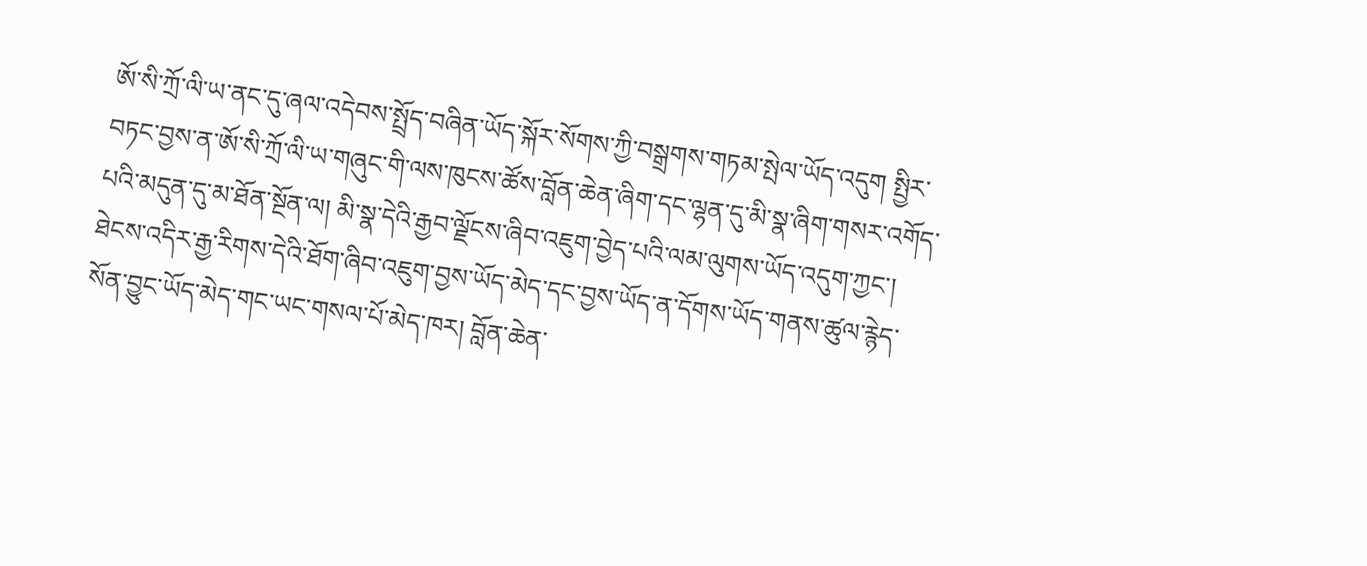ཨོ་སི་ཀྲོ་ལི་ཡ་ནང་དུ་ཞལ་འདེབས་སྤྲོད་བཞིན་ཡོད་སྐོར་སོགས་ཀྱི་བསྒྲགས་གཏམ་སྤེལ་ཡོད་འདུག སྤྱིར་བཏང་བྱས་ན་ཨོ་སི་ཀྲོ་ལི་ཡ་གཞུང་གི་ལས་ཁུངས་ཚོས་བློན་ཆེན་ཞིག་དང་ལྷན་དུ་མི་སྣ་ཞིག་གསར་འགོད་པའི་མདུན་དུ་མ་ཐོན་སྔོན་ལ། མི་སྣ་དེའི་རྒྱབ་ལྗོངས་ཞིབ་འཇུག་བྱེད་པའི་ལམ་ལུགས་ཡོད་འདུག་ཀྱང་། ཐེངས་འདིར་རྒྱ་རིགས་དེའི་ཐོག་ཞིབ་འཇུག་བྱས་ཡོད་མེད་དང་བྱས་ཡོད་ན་དོགས་ཡོད་གནས་ཚུལ་རྙེད་སོན་བྱུང་ཡོད་མེད་གང་ཡང་གསལ་པོ་མེད་ཁར། བློན་ཆེན་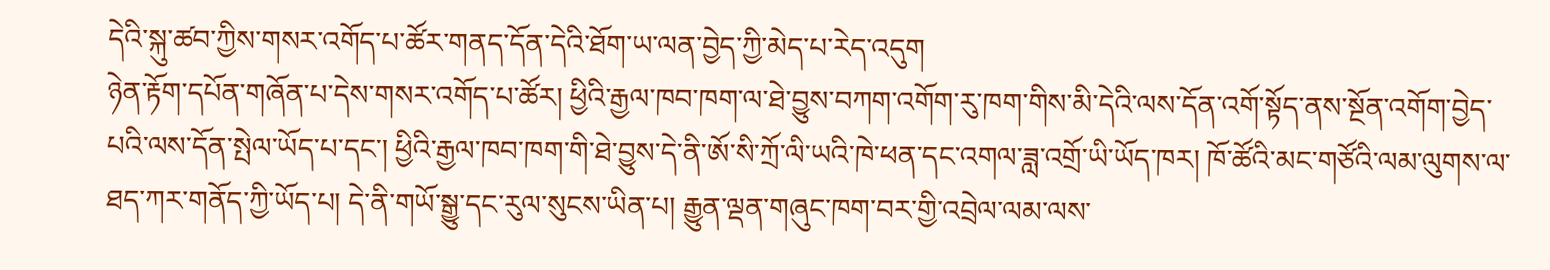དེའི་སྐུ་ཚབ་ཀྱིས་གསར་འགོད་པ་ཚོར་གནད་དོན་དེའི་ཐོག་ཡ་ལན་བྱེད་ཀྱི་མེད་པ་རེད་འདུག
ཉེན་རྟོག་དཔོན་གཞོན་པ་དེས་གསར་འགོད་པ་ཚོར། ཕྱིའི་རྒྱལ་ཁབ་ཁག་ལ་ཐེ་བྱུས་བཀག་འགོག་རུ་ཁག་གིས་མི་དེའི་ལས་དོན་འགོ་སྟོད་ནས་སྔོན་འགོག་བྱེད་པའི་ལས་དོན་སྤེལ་ཡོད་པ་དང་། ཕྱིའི་རྒྱལ་ཁབ་ཁག་གི་ཐེ་བྱུས་དེ་ནི་ཨོ་སི་ཀྲོ་ལི་ཡའི་ཁེ་ཕན་དང་འགལ་ཟླ་འགྲོ་ཡི་ཡོད་ཁར། ཁོ་ཚོའི་མང་གཙོའི་ལམ་ལུགས་ལ་ཐད་ཀར་གནོད་ཀྱི་ཡོད་པ། དེ་ནི་གཡོ་སྒྱུ་དང་རུལ་སུངས་ཡིན་པ། རྒྱུན་ལྡན་གཞུང་ཁག་བར་གྱི་འབྲེལ་ལམ་ལས་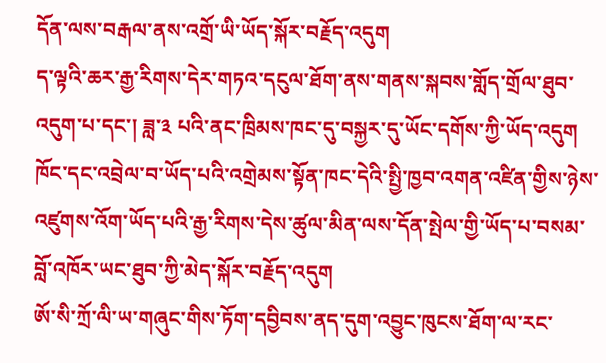དོན་ལས་བརྒལ་ནས་འགྲོ་ཡི་ཡོད་སྐོར་བརྗོད་འདུག
ད་ལྟའི་ཆར་རྒྱ་རིགས་དེར་གཏའ་དངུལ་ཐོག་ནས་གནས་སྐབས་གློད་གྲོལ་ཐུབ་འདུག་པ་དང་། ཟླ་༣ པའི་ནང་ཁྲིམས་ཁང་དུ་བསྐྱར་དུ་ཡོང་དགོས་ཀྱི་ཡོད་འདུག ཁོང་དང་འབྲེལ་བ་ཡོད་པའི་འགྲེམས་སྟོན་ཁང་དེའི་སྤྱི་ཁྱབ་འགན་འཛིན་གྱིས་ཉེས་འཛུགས་འོག་ཡོད་པའི་རྒྱ་རིགས་དེས་ཚུལ་མིན་ལས་དོན་སྤེལ་གྱི་ཡོད་པ་བསམ་བློ་འཁོར་ཡང་ཐུབ་ཀྱི་མེད་སྐོར་བརྗོད་འདུག
ཨོ་སི་ཀྲོ་ལི་ཡ་གཞུང་གིས་ཏོག་དབྱིབས་ནད་དུག་འབྱུང་ཁུངས་ཐོག་ལ་རང་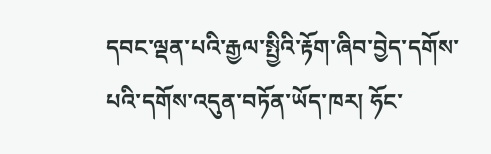དབང་ལྡན་པའི་རྒྱལ་སྤྱིའི་རྟོག་ཞིབ་བྱེད་དགོས་པའི་དགོས་འདུན་བཏོན་ཡོད་ཁར། ཧོང་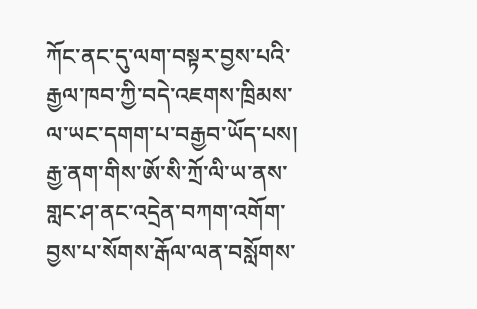ཀོང་ནང་དུ་ལག་བསྟར་བྱས་པའི་རྒྱལ་ཁབ་ཀྱི་བདེ་འཇགས་ཁྲིམས་ལ་ཡང་དགག་པ་བརྒྱབ་ཡོད་པས། རྒྱ་ནག་གིས་ཨོ་སི་ཀྲོ་ལི་ཡ་ནས་གླང་ཤ་ནང་འདྲེན་བཀག་འགོག་བྱས་པ་སོགས་རྒོལ་ལན་བསློགས་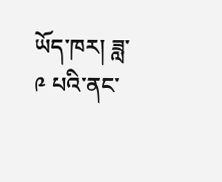ཡོད་ཁར། ཟླ་༩ པའི་ནང་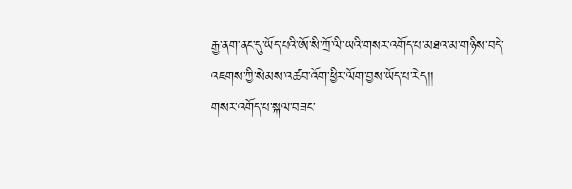རྒྱ་ནག་ནང་དུ་ཡོད་པའི་ཨོ་སི་ཀྲོ་ལི་ཡའི་གསར་འགོད་པ་མཐའ་མ་གཉིས་བདེ་འཇགས་ཀྱི་སེམས་འཚབ་འོག་ཕྱིར་ལོག་བྱས་ཡོད་པ་རེད།།
གསར་འགོད་པ་སྐལ་བཟང་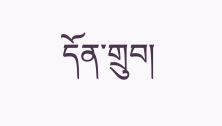དོན་གྲུབ།